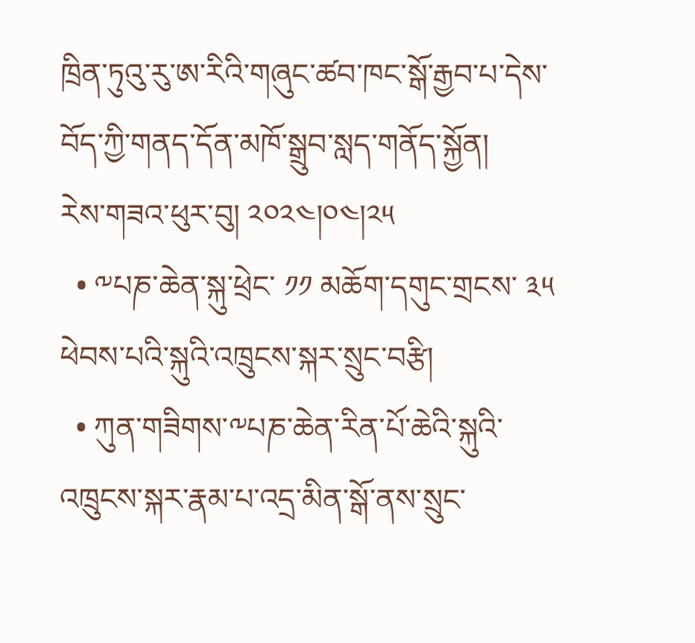ཁྲིན་ཏུའུ་རུ་ཨ་རིའི་གཞུང་ཚབ་ཁང་སྒོ་རྒྱབ་པ་དེས་བོད་ཀྱི་གནད་དོན་མཁོ་སྒྲུབ་སླད་གནོད་སྐྱོན།
རེས་གཟའ་ཕུར་བུ། ༢༠༢༤།༠༤།༢༥
  • ༸པཎ་ཆེན་སྐུ་ཕྲེང་ ༡༡ མཆོག་དགུང་གྲངས་ ༣༥ ཕེབས་པའི་སྐུའི་འཁྲུངས་སྐར་སྲུང་བརྩི།
  • ཀུན་གཟིགས་༸པཎ་ཆེན་རིན་པོ་ཆེའི་སྐུའི་འཁྲུངས་སྐར་རྣམ་པ་འདྲ་མིན་སྒོ་ནས་སྲུང་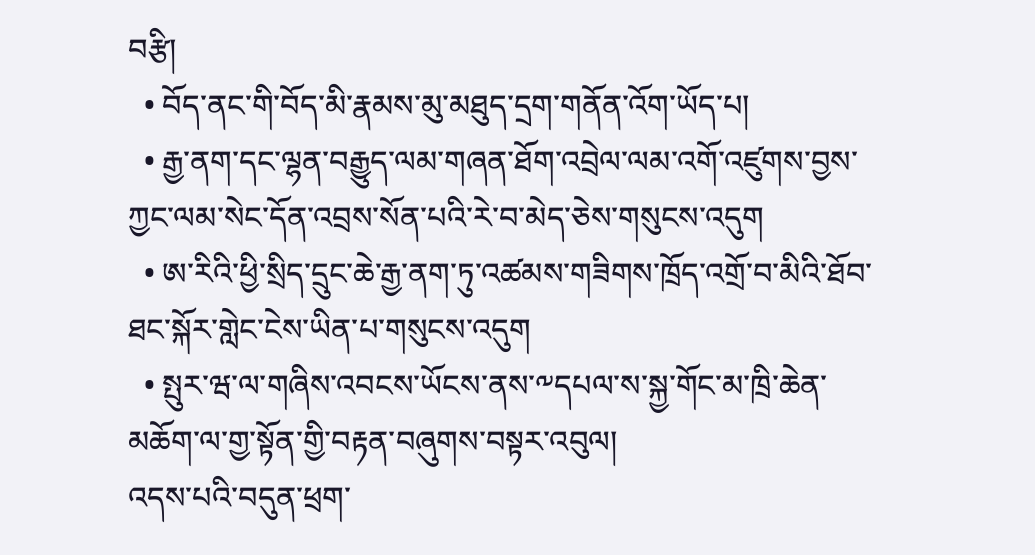བརྩི།
  • བོད་ནང་གི་བོད་མི་རྣམས་མུ་མཐུད་དྲག་གནོན་འོག་ཡོད་པ།
  • རྒྱ་ནག་དང་ལྷན་བརྒྱུད་ལམ་གཞན་ཐོག་འབྲེལ་ལམ་འགོ་འཛུགས་བྱས་ཀྱང་ལམ་སེང་དོན་འབྲས་སོན་པའི་རེ་བ་མེད་ཅེས་གསུངས་འདུག
  • ཨ་རིའི་ཕྱི་སྲིད་དྲུང་ཆེ་རྒྱ་ནག་ཏུ་འཚམས་གཟིགས་ཁྲོད་འགྲོ་བ་མིའི་ཐོབ་ཐང་སྐོར་གླེང་ངེས་ཡིན་པ་གསུངས་འདུག
  • སྤུར་ཝ་ལ་གཞིས་འབངས་ཡོངས་ནས་༸དཔལ་ས་སྐྱ་གོང་མ་ཁྲི་ཆེན་མཆོག་ལ་གྱ་སྟོན་གྱི་བརྟན་བཞུགས་བསྟར་འབུལ།
འདས་པའི་བདུན་ཕྲག་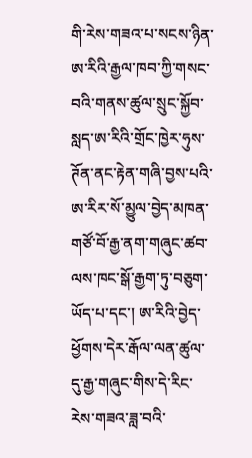གི་རེས་གཟའ་པ་སངས་ཉིན་ཨ་རིའི་རྒྱལ་ཁབ་ཀྱི་གསང་བའི་གནས་ཚུལ་སྲུང་སྐྱོབ་སླད་ཨ་རིའི་གྲོང་ཁྱེར་ཧུས་ཊོན་ནང་རྟེན་གཞི་བྱས་པའི་ཨ་རིར་སོ་མྱུལ་བྱེད་མཁན་གཙོ་བོ་རྒྱ་ནག་གཞུང་ཚབ་ལས་ཁང་སྒོ་རྒྱག་ཏུ་བཅུག་ཡོད་པ་དང་། ཨ་རིའི་བྱེད་ཕྱོགས་དེར་རྒོལ་ལན་ཚུལ་དུ་རྒྱ་གཞུང་གིས་དེ་རིང་རེས་གཟའ་ཟླ་བའི་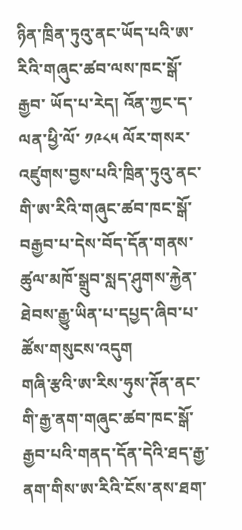ཉིན་ཁྲིན་ཏུའུ་ནང་ཡོད་པའི་ཨ་རིའི་གཞུང་ཚབ་ལས་ཁང་སྒོ་རྒྱབ་ ཡོད་པ་རེད། འོན་ཀྱང་ད་ལན་ཕྱི་ལོ་ ༡༩༨༥ ལོར་གསར་འཛུགས་བྱས་པའི་ཁྲིན་ཏུའུ་ནང་གི་ཨ་རིའི་གཞུང་ཚབ་ཁང་སྒོ་བརྒྱབ་པ་དེས་བོད་དོན་གནས་ཚུལ་མཁོ་སྒྲུབ་སླད་ཤུགས་རྐྱེན་ཐེབས་རྒྱུ་ཡིན་པ་དཔྱད་ཞིབ་པ་ཚོས་གསུངས་འདུག
གཞི་རྩའི་ཨ་རིས་ཧུས་ཊོན་ནང་གི་རྒྱ་ནག་གཞུང་ཚབ་ཁང་སྒོ་རྒྱབ་པའི་གནད་དོན་དེའི་ཐད་རྒྱ་ནག་གིས་ཨ་རིའི་ངོས་ནས་ཐག་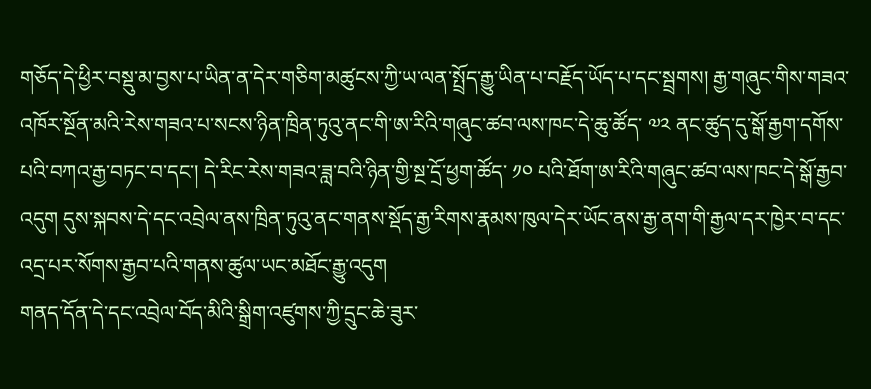གཅོད་དེ་ཕྱིར་བསྡུ་མ་བྱས་པ་ཡིན་ན་དེར་གཅིག་མཚུངས་ཀྱི་ཡ་ལན་སྤྲོད་རྒྱུ་ཡིན་པ་བརྗོད་ཡོད་པ་དང་སྦྲགས། རྒྱ་གཞུང་གིས་གཟའ་འཁོར་སྔོན་མའི་རེས་གཟའ་པ་སངས་ཉིན་ཁྲིན་ཏུའུ་ནང་གི་ཨ་རིའི་གཞུང་ཚབ་ལས་ཁང་དེ་ཆུ་ཚོད་ ༧༢ ནང་ཚུད་དུ་སྒོ་རྒྱག་དགོས་པའི་བཀའ་རྒྱ་བཏང་བ་དང་། དེ་རིང་རེས་གཟའ་ཟླ་བའི་ཉིན་གྱི་སྔ་དྲོ་ཕྱག་ཚོད་ ༡༠ པའི་ཐོག་ཨ་རིའི་གཞུང་ཚབ་ལས་ཁང་དེ་སྒོ་རྒྱབ་འདུག དུས་སྐབས་དེ་དང་འབྲེལ་ནས་ཁྲིན་ཏུའུ་ནང་གནས་སྡོད་རྒྱ་རིགས་རྣམས་ཁུལ་དེར་ཡོང་ནས་རྒྱ་ནག་གི་རྒྱལ་དར་ཁྱེར་བ་དང་འདྲ་པར་སོགས་རྒྱབ་པའི་གནས་ཚུལ་ཡང་མཐོང་རྒྱུ་འདུག
གནད་དོན་དེ་དང་འབྲེལ་བོད་མིའི་སྒྲིག་འཛུགས་ཀྱི་དྲུང་ཆེ་ཟུར་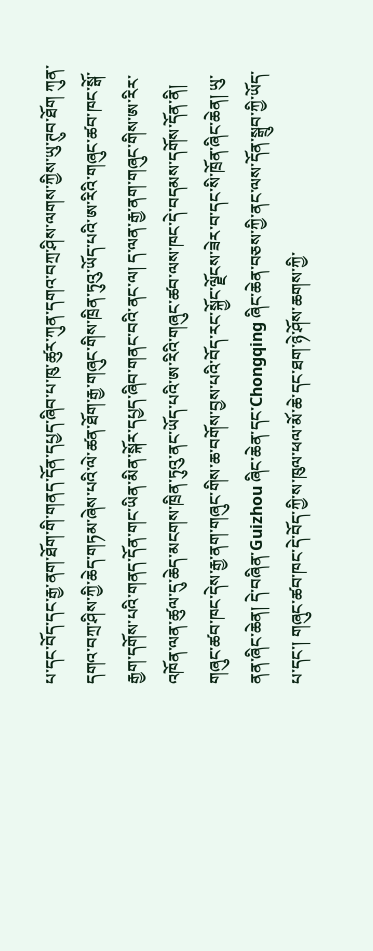པ་དང་བོད་དང་རྒྱ་ནག་ཐོག་གི་གནད་དོན་དཔྱད་ཞིབ་པ་ཁུ་ཚུར་ཀུན་དགའ་བཀྲ་ཤིས་ལགས་ཀྱིས་ཡུ་ཊུབ་ཐོག ཀུན་དགའ་བཀྲ་ཤིས་ཀྱི་ཆེད་གཏམ་ཞེས་པའི་ལེ་ཚན་ཐོག་རྒྱ་གཞུང་གིས་ཁྲིན་ཏུའུ་ཡོད་པའི་ཨ་རིའི་གཞུང་ཚབ་ཁང་སྒོ་རྒྱག་དགོས་པའི་གནད་དོན་གང་ཡིན་མིན་སྐོར་དཔྱད་ཞིབ་གནང་བའི་ནང་ལ། ད་ལན་རྒྱ་ནག་གཞུང་གིས་ཨ་རིར་འཁོན་ལན་ཚུལ་དུ་ཆེད་མངགས་ཁྲིན་ཏུའུ་ནང་ཡོད་པའི་ཨ་རིའི་གཞུང་ཚབ་ལས་ཁང་དེ་བདམས་དགོས་དོན་ནི། གཞུང་ཚབ་ཁང་དེས་རྒྱ་ནག་གཞུང་གིས་ཆ་བགོས་བྱས་པའི་བོད་རང་སྐྱོང་ལྗོངས་ཟེར་བ་དང་སི་ཁྲོན་ཞིང་ཆེན། ཡུ་ནན་ཞིང་ཆེན། དེ་བཞིན་Guizhou ཞིང་ཆེན་དང་Chongqing ཞིང་ཆེན་བཅས་ཀྱི་ནང་ལས་དོན་སྒྲུབ་ཀྱི་ཡོད་པ་དང་། གཞུང་ཚབ་ཁང་དེ་བོད་ཀྱི་ས་ཁུལ་ཕལ་མོ་ཆེ་དང་ཐག་ཉེ་ཤོས་ཆགས་ཀྱི་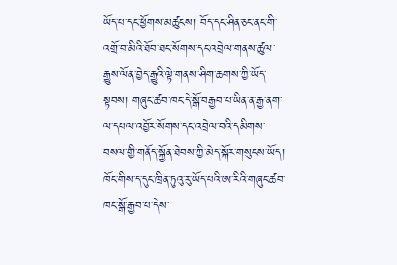ཡོད་པ་དང་ཕྱོགས་མཚུངས། བོད་དང་ཤིན་ཅང་ནང་གི་འགྲོ་བ་མིའི་ཐོབ་ཐང་སོགས་དང་འབྲེལ་གནས་ཚུལ་རྒྱུས་ལོན་བྱེད་རྒྱུའི་ལྟེ་གནས་ཤིག་ཆགས་ཀྱི་ཡོད་སྟབས། གཞུང་ཚབ་ཁང་དེ་སྒོ་བརྒྱབ་པ་ཡིན་ན་རྒྱ་ནག་ལ་དཔལ་འབྱོར་སོགས་དང་འབྲེལ་བའི་དམིགས་བསལ་གྱི་གནོད་སྐྱོན་ཐེབས་ཀྱི་མེད་སྐོར་གསུངས་ཡོད།
ཁོང་གིས་ད་དུང་ཁྲིན་ཏུའུ་རུ་ཡོད་པའི་ཨ་རིའི་གཞུང་ཚབ་ཁང་སྒོ་རྒྱབ་པ་དེས་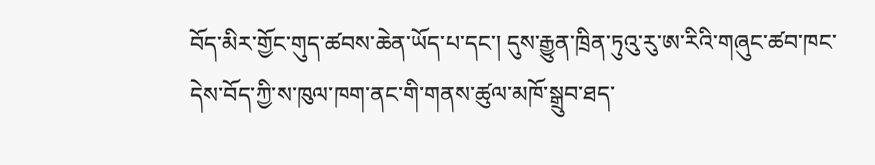བོད་མིར་གྱོང་གུད་ཚབས་ཆེན་ཡོད་པ་དང་། དུས་རྒྱུན་ཁྲིན་ཏུའུ་རུ་ཨ་རིའི་གཞུང་ཚབ་ཁང་དེས་བོད་ཀྱི་ས་ཁུལ་ཁག་ནང་གི་གནས་ཚུལ་མཁོ་སྒྲུབ་ཐད་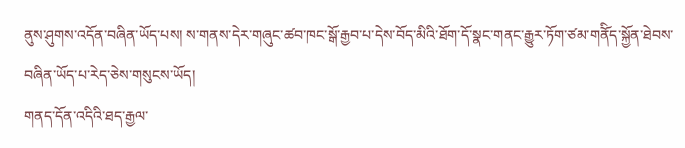ནུས་ཤུགས་འདོན་བཞིན་ཡོད་པས། ས་གནས་དེར་གཞུང་ཚབ་ཁང་སྒོ་རྒྱབ་པ་དེས་བོད་མིའི་ཐོག་དོ་སྣང་གནང་རྒྱུར་ཏོག་ཙམ་གནོིད་སྐྱོན་ཐེབས་བཞིན་ཡོད་པ་རེད་ཅེས་གསུངས་ཡོད།
གནད་དོན་འདིའི་ཐད་རྒྱལ་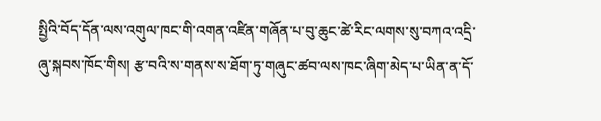སྤྱིའི་བོད་དོན་ལས་འགུལ་ཁང་གི་འགན་འཛིན་གཞོན་པ་བུ་ཆུང་ཚེ་རིང་ལགས་སུ་བཀའ་འདྲི་ཞུ་སྐབས་ཁོང་གིས། རྩ་བའི་ས་གནས་ས་ཐོག་ཏུ་གཞུང་ཚབ་ལས་ཁང་ཞིག་མེད་པ་ཡིན་ན་དོ་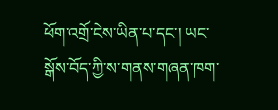ཕོག་འགྲོ་ངེས་ཡིན་པ་དང་། ཡང་སྒོས་བོད་ཀྱི་ས་གནས་གཞན་ཁག་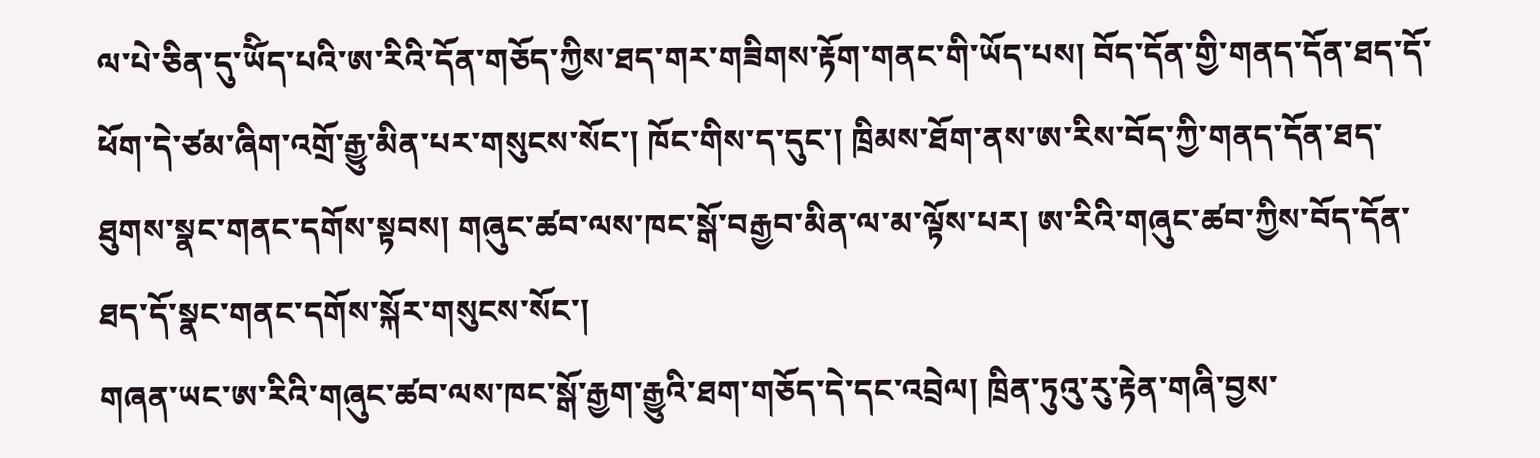ལ་པེ་ཅིན་དུ་ཡོིད་པའི་ཨ་རིའི་དོན་གཅོད་ཀྱིས་ཐད་གར་གཟིགས་རྟོག་གནང་གི་ཡོད་པས། བོད་དོན་གྱི་གནད་དོན་ཐད་དོ་ཕོག་དེ་ཙམ་ཞིག་འགྲོ་རྒྱུ་མིན་པར་གསུངས་སོང་། ཁོང་གིས་ད་དུང་། ཁྲིམས་ཐོག་ནས་ཨ་རིས་བོད་ཀྱི་གནད་དོན་ཐད་ཐུགས་སྣང་གནང་དགོས་སྟབས། གཞུང་ཚབ་ལས་ཁང་སྒོ་བརྒྱབ་མིན་ལ་མ་ལྟོས་པར། ཨ་རིའི་གཞུང་ཚབ་ཀྱིས་བོད་དོན་ཐད་དོ་སྣང་གནང་དགོས་སྐོར་གསུངས་སོང་།
གཞན་ཡང་ཨ་རིའི་གཞུང་ཚབ་ལས་ཁང་སྒོ་རྒྱག་རྒྱུའི་ཐག་གཅོད་དེ་དང་འབྲེལ། ཁྲིན་ཏུའུ་རུ་རྟེན་གཞི་བྱས་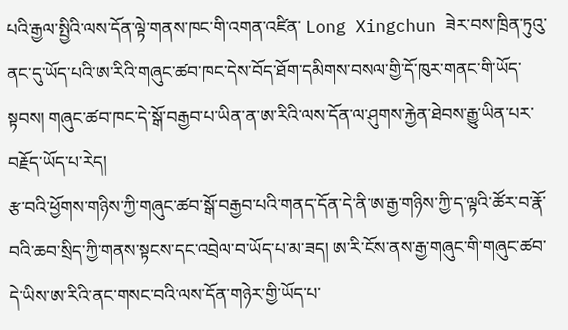པའི་རྒྱལ་སྤྱིའི་ལས་དོན་ལྟེ་གནས་ཁང་གི་འགན་འཛིན་ Long Xingchun ཟེར་བས་ཁྲིན་ཏུའུ་ནང་དུ་ཡོད་པའི་ཨ་རིའི་གཞུང་ཚབ་ཁང་དེས་བོད་ཐོག་དམིགས་བསལ་གྱི་དོ་ཁུར་གནང་གི་ཡོད་སྟབས། གཞུང་ཚབ་ཁང་དེ་སྒོ་བརྒྱབ་པ་ཡིན་ན་ཨ་རིའི་ལས་དོན་ལ་ཤུགས་རྐྱེན་ཐེབས་རྒྱུ་ཡིན་པར་བརྗོད་ཡོད་པ་རེད།
རྩ་བའི་ཕྱོགས་གཉིས་ཀྱི་གཞུང་ཚབ་སྒོ་བརྒྱབ་པའི་གནད་དོན་དེ་ནི་ཨ་རྒྱ་གཉིས་ཀྱི་ད་ལྟའི་ཚོར་བ་རྣོ་བའི་ཆབ་སྲིད་ཀྱི་གནས་སྟངས་དང་འབྲེལ་བ་ཡོད་པ་མ་ཟད། ཨ་རི་ངོས་ནས་རྒྱ་གཞུང་གི་གཞུང་ཚབ་དེ་ཡིས་ཨ་རིའི་ནང་གསང་བའི་ལས་དོན་གཉེར་གྱི་ཡོད་པ་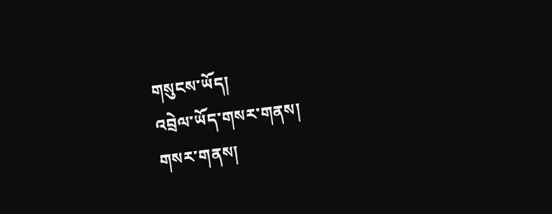གསུངས་ཡོད།
འབྲེལ་ཡོད་གསར་གནས།
གསར་གནས།